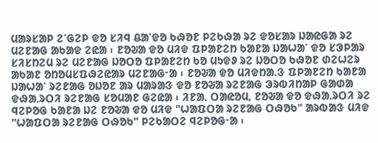ᱢᱟᱨᱥᱟᱞ ᱮᱸᱜᱮᱞ ᱫᱚ ᱥᱤᱧ ᱪᱟᱸᱫᱚ ᱠᱷᱚᱱ ᱞᱮᱠᱷᱟ ᱨᱮ ᱫᱚᱥᱟᱨ ᱡᱟᱭᱜᱟ ᱨᱮ ᱢᱮᱱᱟᱜ ᱟᱠᱟᱫ ᱮᱭᱟ ᱾ ᱱᱚᱶᱟ ᱫᱚ ᱢᱤᱫ ᱯᱞᱟᱱᱮᱴ ᱠᱟᱱᱟ ᱡᱟᱦᱟᱸ ᱫᱚ ᱥᱳᱞᱟᱨ ᱥᱤᱥᱴᱮᱢ ᱨᱮ ᱢᱮᱱᱟᱜ ᱡᱚᱛᱚ ᱯᱞᱟᱱᱮᱴ ᱠᱚ ᱢᱩᱫᱽ ᱨᱮ ᱡᱚᱛᱚ ᱠᱷᱚᱱ ᱰᱮᱦᱮᱨ ᱟᱠᱟᱱ ᱚᱴᱚᱢᱥᱯᱷᱮᱭᱟᱨ ᱢᱮᱱᱟᱜᱼᱟ ᱾ ᱱᱚᱶᱟ ᱫᱚ ᱢᱤᱫᱴᱟᱹᱝ ᱯᱞᱟᱱᱮᱴ ᱠᱟᱱᱟ ᱡᱟᱦᱟᱸ ᱨᱮᱱᱟᱜ ᱚᱡᱚᱱ ᱟᱨ ᱢᱟᱨᱟᱝ ᱫᱚ ᱱᱚᱶᱟ ᱨᱮᱱᱟᱜ ᱳᱨᱵᱤᱴᱟᱞ ᱜᱟᱰᱟ ᱫᱷᱟᱹᱨᱛᱤ ᱨᱮᱱᱟᱜ ᱥᱚᱢᱟᱱ ᱜᱮᱭᱟ ᱾ ᱤᱱᱟᱹ ᱛᱟᱭᱚᱢ, ᱱᱚᱶᱟ ᱫᱚ ᱫᱷᱟᱹᱨᱛᱤ ᱨᱮ ᱧᱮᱞᱚᱜ ᱠᱟᱱᱟ ᱡᱮ ᱱᱚᱶᱟ ᱫᱚ ᱢᱤᱫ "ᱦᱟᱯᱛᱟ ᱨᱮᱱᱟᱜ ᱛᱷᱚᱠ" ᱟᱨᱵᱟᱝ ᱢᱤᱫ "ᱦᱟᱯᱛᱟ ᱨᱮᱱᱟᱜ ᱛᱷᱚᱠ" ᱞᱮᱠᱟᱛᱮ ᱧᱮᱞᱚᱜᱼᱟ ᱾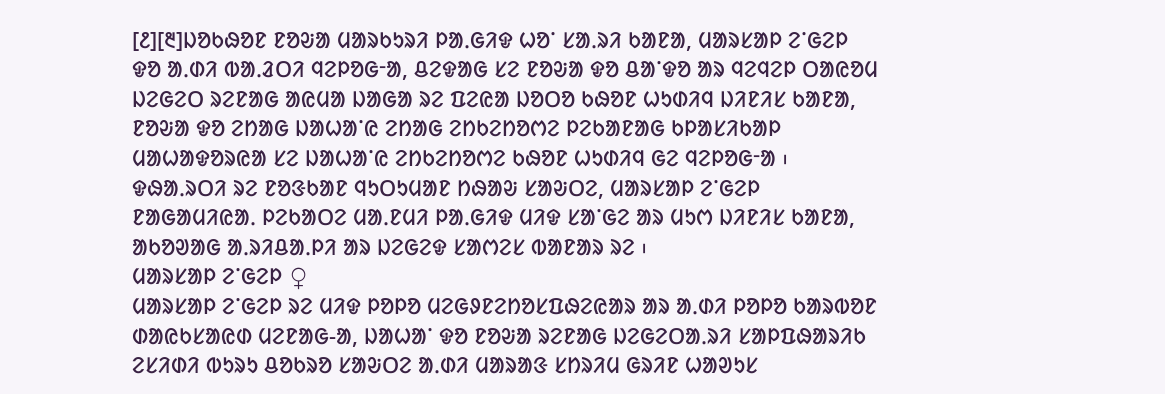[᱒][᱓]ᱡᱚᱠᱷᱚᱱ ᱱᱚᱶᱟ ᱢᱟᱨᱠᱩᱨᱤ ᱞᱟᱹᱜᱤᱫ ᱦᱚᱸ ᱥᱟᱹᱨᱤ ᱠᱟᱱᱟ, ᱢᱟᱨᱥᱟᱞ ᱮᱸᱜᱮᱞ ᱫᱚ ᱟᱹᱰᱤ ᱵᱟᱹᱲᱛᱤ ᱧᱮᱞᱚᱜᱼᱟ, ᱪᱮᱫᱟᱜ ᱥᱮ ᱱᱚᱶᱟ ᱫᱚ ᱪᱟᱸᱫᱚ ᱟᱨ ᱧᱮᱧᱮᱞ ᱛᱟᱭᱚᱢ ᱡᱮᱜᱮᱛ ᱨᱮᱱᱟᱜ ᱟᱭᱢᱟ ᱡᱟᱜᱟ ᱨᱮ ᱯᱮᱭᱟ ᱡᱚᱛᱚ ᱠᱷᱚᱱ ᱦᱩᱰᱤᱧ ᱡᱤᱱᱤᱥ ᱠᱟᱱᱟ, ᱱᱚᱶᱟ ᱫᱚ ᱮᱴᱟᱜ ᱡᱟᱦᱟᱸᱭ ᱮᱴᱟᱜ ᱮᱴᱠᱮᱴᱚᱬᱮ ᱞᱮᱠᱟᱱᱟᱜ ᱠᱞᱟᱥᱤᱠᱟᱞ ᱢᱟᱦᱟᱫᱚᱨᱭᱟ ᱥᱮ ᱡᱟᱦᱟᱸᱭ ᱮᱴᱠᱮᱴᱚᱬᱮ ᱠᱷᱚᱱ ᱦᱩᱰᱤᱧ ᱜᱮ ᱧᱮᱞᱚᱜᱼᱟ ᱾ ᱫᱷᱟᱹᱨᱛᱤ ᱨᱮ ᱱᱚᱝᱠᱟᱱ ᱧᱩᱛᱩᱢᱟᱱ ᱴᱷᱟᱶ ᱥᱟᱶᱛᱮ, ᱢᱟᱨᱥᱟᱞ ᱮᱸᱜᱮᱞ ᱱᱟᱜᱟᱢᱤᱭᱟᱹ ᱞᱮᱠᱟᱛᱮ ᱢᱟᱹᱱᱢᱤ ᱞᱟᱹᱜᱤᱫ ᱢᱤᱫ ᱥᱟᱸᱜᱮ ᱟᱨ ᱢᱩᱬ ᱡᱤᱱᱤᱥ ᱠᱟᱱᱟ, ᱟᱠᱚᱣᱟᱜ ᱟᱹᱨᱤᱪᱟᱹᱞᱤ ᱟᱨ ᱡᱮᱜᱮᱫ ᱥᱟᱬᱮᱥ ᱵᱟᱱᱟᱨ ᱨᱮ ᱾
ᱢᱟᱨᱥᱟᱞ ᱮᱸᱜᱮᱞ ♀
ᱢᱟᱨᱥᱟᱞ ᱮᱸᱜᱮᱞ ᱨᱮ ᱢᱤᱫ ᱞᱚᱞᱚ ᱢᱮᱜᱽᱱᱮᱴᱚᱥᱯᱷᱮᱭᱟᱨ ᱟᱨ ᱟᱹᱰᱤ ᱞᱚᱞᱚ ᱠᱟᱨᱵᱚᱱ ᱰᱟᱭᱠᱥᱟᱭᱰ ᱢᱮᱱᱟᱜ-ᱟ, ᱡᱟᱦᱟᱸ ᱫᱚ ᱱᱚᱶᱟ ᱨᱮᱱᱟᱜ ᱡᱮᱜᱮᱛᱟᱹᱨᱤ ᱥᱟᱞᱯᱷᱟᱨᱤᱠ ᱮᱥᱤᱰᱤ ᱵᱩᱨᱩ ᱪᱚᱠᱨᱚ ᱥᱟᱶᱛᱮ ᱟᱹᱰᱤ ᱢᱟᱨᱟᱝ ᱥᱴᱨᱤᱢ ᱜᱨᱤᱱ ᱦᱟᱣᱩᱥ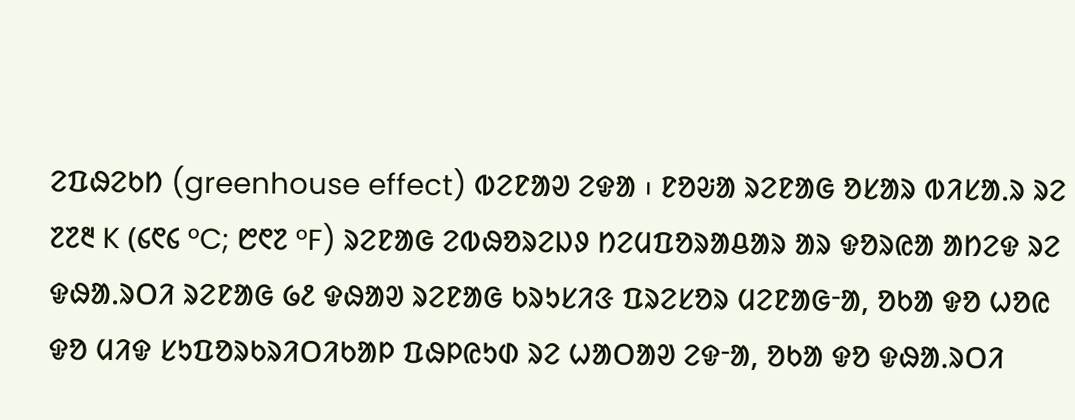ᱮᱯᱷᱮᱠᱴ (greenhouse effect) ᱵᱮᱱᱟᱣ ᱮᱫᱟ ᱾ ᱱᱚᱶᱟ ᱨᱮᱱᱟᱜ ᱚᱥᱟᱨ ᱵᱤᱥᱟᱹᱨ ᱨᱮ ᱗᱗᱓ K (᱔᱖᱔ °C; ᱘᱖᱗ °F) ᱨᱮᱱᱟᱜ ᱮᱵᱷᱚᱨᱮᱡᱽ ᱴᱮᱢᱯᱚᱨᱟᱪᱟᱨ ᱟᱨ ᱫᱚᱨᱭᱟ ᱟᱴᱮᱫ ᱨᱮ ᱫᱷᱟᱹᱨᱛᱤ ᱨᱮᱱᱟᱜ ᱙᱒ ᱫᱷᱟᱣ ᱨᱮᱱᱟᱜ ᱠᱨᱩᱥᱤᱝ ᱯᱨᱮᱥᱚᱨ ᱢᱮᱱᱟᱜᱼᱟ, ᱚᱠᱟ ᱫᱚ ᱦᱚᱭ ᱫᱚ ᱢᱤᱫ ᱥᱩᱯᱚᱨᱠᱨᱤᱛᱤᱠᱟᱞ ᱯᱷᱞᱭᱩᱰ ᱨᱮ ᱦᱟᱛᱟᱣ ᱮᱫᱼᱟ, ᱚᱠᱟ ᱫᱚ ᱫᱷᱟᱹᱨᱛᱤ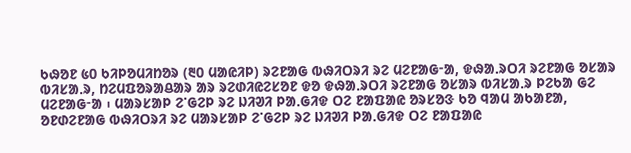ᱠᱷᱚᱱ ᱕᱐ ᱠᱤᱞᱚᱢᱤᱴᱚᱨ (᱓᱐ ᱢᱟᱭᱤᱞ) ᱨᱮᱱᱟᱜ ᱵᱷᱤᱛᱨᱤ ᱨᱮ ᱢᱮᱱᱟᱜᱼᱟ, ᱫᱷᱟᱹᱨᱛᱤ ᱨᱮᱱᱟᱜ ᱚᱥᱟᱨ ᱵᱤᱥᱟᱹᱨ, ᱴᱮᱢᱯᱚᱨᱟᱪᱟᱨ ᱟᱨ ᱨᱮᱰᱤᱭᱮᱥᱚᱱ ᱫᱚ ᱫᱷᱟᱹᱨᱛᱤ ᱨᱮᱱᱟᱜ ᱚᱥᱟᱨ ᱵᱤᱥᱟᱹᱨ ᱞᱮᱠᱟ ᱜᱮ ᱢᱮᱱᱟᱜᱼᱟ ᱾ ᱢᱟᱨᱥᱟᱞ ᱮᱸᱜᱮᱞ ᱨᱮ ᱡᱤᱣᱤ ᱞᱟᱹᱜᱤᱫ ᱛᱮ ᱱᱟᱯᱟᱭ ᱚᱨᱥᱚᱝ ᱠᱚ ᱧᱟᱢ ᱟᱠᱟᱱᱟ, ᱚᱱᱰᱮᱱᱟᱜ ᱵᱷᱤᱛᱨᱤ ᱨᱮ ᱢᱟᱨᱥᱟᱞ ᱮᱸᱜᱮᱞ ᱨᱮ ᱡᱤᱣᱤ ᱞᱟᱹᱜᱤᱫ ᱛᱮ ᱱᱟᱯᱟᱭ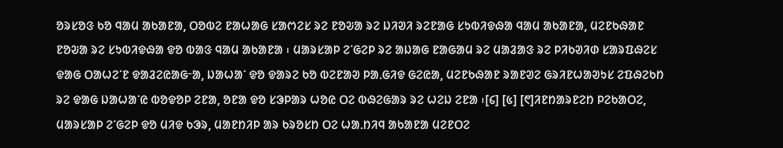ᱚᱨᱥᱚᱝ ᱠᱚ ᱧᱟᱢ ᱟᱠᱟᱱᱟ, ᱛᱚᱵᱮ ᱱᱟᱦᱟᱜ ᱥᱟᱬᱮᱥ ᱨᱮ ᱱᱚᱶᱟ ᱨᱮ ᱡᱤᱣᱤ ᱨᱮᱱᱟᱜ ᱥᱩᱵᱤᱫᱷᱟ ᱧᱟᱢ ᱟᱠᱟᱱᱟ, ᱢᱮᱱᱠᱷᱟᱱ ᱱᱚᱶᱟ ᱨᱮ ᱥᱩᱵᱤᱫᱷᱟ ᱫᱚ ᱵᱟᱝ ᱧᱟᱢ ᱟᱠᱟᱱᱟ ᱾ ᱢᱟᱨᱥᱟᱞ ᱮᱸᱜᱮᱞ ᱨᱮ ᱟᱡᱟᱜ ᱱᱟᱜᱟᱢ ᱨᱮ ᱢᱟᱲᱟᱝ ᱨᱮ ᱞᱤᱠᱣᱤᱰ ᱥᱟᱨᱯᱷᱮᱥ ᱫᱟᱜ ᱛᱟᱦᱮᱸᱱ ᱫᱟᱲᱮᱭᱟᱜᱼᱟ, ᱡᱟᱦᱟᱸ ᱫᱚ ᱫᱟᱨᱮ ᱠᱚ ᱵᱮᱱᱟᱣ ᱞᱟᱹᱜᱤᱫ ᱜᱮᱭᱟ, ᱢᱮᱱᱠᱷᱟᱱ ᱨᱟᱱᱣᱮ ᱜᱨᱤᱱᱦᱟᱣᱩᱥ ᱮᱯᱷᱮᱠᱴ ᱨᱮ ᱫᱟᱜ ᱡᱟᱦᱟᱸᱭ ᱵᱚᱫᱚᱞ ᱮᱱᱟ, ᱚᱱᱟ ᱫᱚ ᱥᱳᱞᱟᱨ ᱦᱚᱭ ᱛᱮ ᱵᱷᱮᱜᱟᱨ ᱨᱮ ᱦᱮᱡ ᱮᱱᱟ ᱾[᱔] [᱕] [᱖]ᱤᱱᱴᱟᱨᱱᱮᱴ ᱞᱮᱠᱟᱛᱮ, ᱢᱟᱨᱥᱟᱞ ᱮᱸᱜᱮᱞ ᱫᱚ ᱢᱤᱫ ᱠᱳᱨ, ᱢᱟᱱᱴᱤᱞ ᱟᱨ ᱠᱨᱚᱥᱴ ᱛᱮ ᱦᱟᱹᱴᱤᱧ ᱟᱠᱟᱱᱟ ᱢᱮᱱᱛᱮ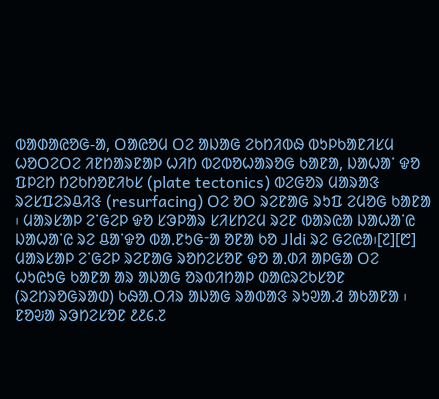ᱵᱟᱰᱟᱭᱚᱜ-ᱟ, ᱛᱟᱭᱚᱢ ᱛᱮ ᱟᱡᱟᱜ ᱮᱠᱴᱤᱵᱷ ᱵᱩᱞᱠᱟᱱᱤᱥᱢ ᱦᱚᱛᱮᱛᱮ ᱤᱱᱴᱟᱨᱱᱟᱞ ᱦᱤᱴ ᱵᱮᱵᱚᱦᱟᱨᱚᱜ ᱠᱟᱱᱟ, ᱡᱟᱦᱟᱸ ᱫᱚ ᱯᱞᱮᱴ ᱴᱮᱠᱴᱚᱱᱤᱠᱥ (plate tectonics) ᱵᱮᱜᱚᱨ ᱢᱟᱨᱟᱝ ᱨᱮᱥᱯᱮᱨᱪᱤᱝ (resurfacing) ᱛᱮ ᱚᱛ ᱨᱮᱱᱟᱜ ᱨᱩᱯ ᱮᱢᱚᱜ ᱠᱟᱱᱟ ᱾ ᱢᱟᱨᱥᱟᱞ ᱮᱸᱜᱮᱞ ᱫᱚ ᱥᱳᱞᱟᱨ ᱥᱤᱥᱴᱮᱢ ᱨᱮᱱ ᱵᱟᱨᱭᱟ ᱡᱟᱦᱟᱸᱭ ᱡᱟᱦᱟᱸᱭ ᱨᱮ ᱪᱟᱸᱫᱚ ᱵᱟᱹᱱᱩᱜᱼᱟ ᱚᱱᱟ ᱠᱚ Jldi ᱨᱮ ᱜᱮᱭᱟ᱾[᱗][᱘]
ᱢᱟᱨᱥᱟᱞ ᱮᱸᱜᱮᱞ ᱨᱮᱱᱟᱜ ᱨᱚᱴᱮᱥᱚᱱ ᱫᱚ ᱟᱹᱰᱤ ᱟᱞᱜᱟ ᱛᱮ ᱦᱩᱭᱩᱜ ᱠᱟᱱᱟ ᱟᱨ ᱟᱡᱟᱜ ᱚᱨᱵᱤᱴᱟᱞ ᱰᱟᱭᱨᱮᱠᱥᱚᱱ (ᱨᱮᱴᱨᱚᱜᱨᱟᱰ) ᱠᱷᱟᱹᱛᱤᱨ ᱟᱡᱟᱜ ᱨᱟᱵᱟᱝ ᱨᱩᱣᱟᱹᱲ ᱟᱠᱟᱱᱟ ᱾ ᱱᱚᱶᱟ ᱨᱳᱴᱮᱥᱚᱱ ᱒᱒᱔.᱗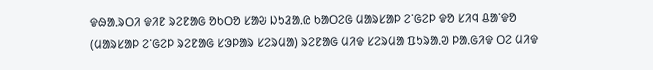ᱫᱷᱟᱹᱨᱛᱤ ᱫᱤᱱ ᱨᱮᱱᱟᱜ ᱚᱠᱛᱚ ᱥᱟᱶ ᱡᱩᱲᱟᱹᱭ ᱠᱟᱛᱮᱜ ᱢᱟᱨᱥᱟᱞ ᱮᱸᱜᱮᱞ ᱫᱚ ᱥᱤᱧ ᱪᱟᱸᱫᱚ (ᱢᱟᱨᱥᱟᱞ ᱮᱸᱜᱮᱞ ᱨᱮᱱᱟᱜ ᱥᱳᱞᱟᱨ ᱥᱮᱨᱢᱟ) ᱨᱮᱱᱟᱜ ᱢᱤᱫ ᱥᱮᱨᱢᱟ ᱯᱩᱨᱟᱹᱣ ᱞᱟᱹᱜᱤᱫ ᱛᱮ ᱢᱤᱫ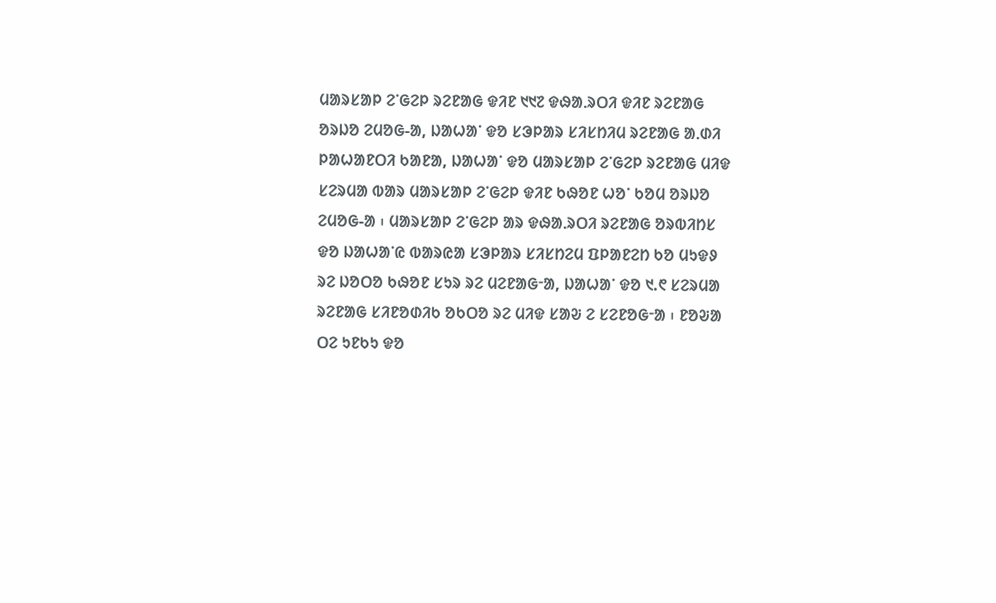ᱢᱟᱨᱥᱟᱞ ᱮᱸᱜᱮᱞ ᱨᱮᱱᱟᱜ ᱫᱤᱱ ᱑᱑᱗ ᱫᱷᱟᱹᱨᱛᱤ ᱫᱤᱱ ᱨᱮᱱᱟᱜ ᱚᱨᱡᱚ ᱮᱢᱚᱜ-ᱟ, ᱡᱟᱦᱟᱸ ᱫᱚ ᱥᱳᱞᱟᱨ ᱥᱤᱥᱴᱤᱢ ᱨᱮᱱᱟᱜ ᱟᱹᱰᱤ ᱞᱟᱦᱟᱱᱛᱤ ᱠᱟᱱᱟ, ᱡᱟᱦᱟᱸ ᱫᱚ ᱢᱟᱨᱥᱟᱞ ᱮᱸᱜᱮᱞ ᱨᱮᱱᱟᱜ ᱢᱤᱫ ᱥᱮᱨᱢᱟ ᱵᱟᱨ ᱢᱟᱨᱥᱟᱞ ᱮᱸᱜᱮᱞ ᱫᱤᱱ ᱠᱷᱚᱱ ᱦᱚᱸ ᱠᱚᱢ ᱚᱨᱡᱚ ᱮᱢᱚᱜ-ᱟ ᱾ ᱢᱟᱨᱥᱟᱞ ᱮᱸᱜᱮᱞ ᱟᱨ ᱫᱷᱟᱹᱨᱛᱤ ᱨᱮᱱᱟᱜ ᱚᱨᱵᱤᱴᱥ ᱫᱚ ᱡᱟᱦᱟᱸᱭ ᱵᱟᱨᱭᱟ ᱥᱳᱞᱟᱨ ᱥᱤᱥᱴᱮᱢ ᱯᱞᱟᱱᱮᱴ ᱠᱚ ᱢᱩᱫᱽ ᱨᱮ ᱡᱚᱛᱚ ᱠᱷᱚᱱ ᱥᱩᱨ ᱨᱮ ᱢᱮᱱᱟᱜᱼᱟ, ᱡᱟᱦᱟᱸ ᱫᱚ ᱑.᱖ ᱥᱮᱨᱢᱟ ᱨᱮᱱᱟᱜ ᱥᱤᱱᱚᱰᱤᱠ ᱚᱠᱛᱚ ᱨᱮ ᱢᱤᱫ ᱥᱟᱶ ᱮ ᱥᱮᱱᱚᱜᱼᱟ ᱾ ᱱᱚᱶᱟ ᱛᱮ ᱩᱱᱠᱩ ᱫᱚ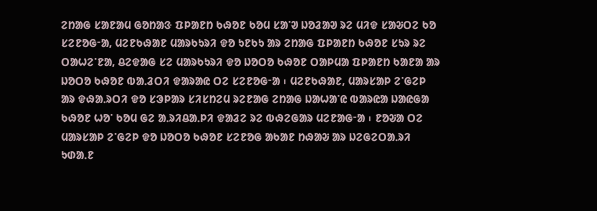ᱮᱴᱟᱜ ᱥᱟᱱᱟᱢ ᱜᱚᱴᱟᱝ ᱯᱞᱟᱱᱴ ᱠᱷᱚᱱ ᱠᱚᱢ ᱥᱟᱸᱣ ᱡᱚᱲᱟᱣ ᱨᱮ ᱢᱤᱫ ᱥᱟᱶᱛᱮ ᱠᱚ ᱥᱮᱱᱚᱜᱼᱟ, ᱢᱮᱱᱠᱷᱟᱱ ᱢᱟᱨᱠᱩᱨᱤ ᱫᱚ ᱩᱱᱠᱩ ᱟᱨ ᱮᱴᱟᱜ ᱯᱞᱟᱱᱴ ᱠᱷᱚᱱ ᱥᱩᱨ ᱨᱮ ᱛᱟᱦᱮᱸᱱᱟ, ᱪᱮᱫᱟᱜ ᱥᱮ ᱢᱟᱨᱠᱩᱨᱤ ᱫᱚ ᱡᱚᱛᱚ ᱠᱷᱚᱱ ᱛᱟᱞᱢᱟ ᱯᱞᱟᱱᱴ ᱠᱟᱱᱟ ᱟᱨ ᱡᱚᱛᱚ ᱠᱷᱚᱱ ᱵᱟᱹᱲᱛᱤ ᱫᱟᱨᱟᱭ ᱛᱮ ᱥᱮᱱᱚᱜᱼᱟ ᱾ ᱢᱮᱱᱠᱷᱟᱱ, ᱢᱟᱨᱥᱟᱞ ᱮᱸᱜᱮᱞ ᱟᱨ ᱫᱷᱟᱹᱨᱛᱤ ᱫᱚ ᱥᱳᱞᱟᱨ ᱥᱤᱥᱴᱮᱢ ᱨᱮᱱᱟᱜ ᱮᱴᱟᱜ ᱡᱟᱦᱟᱸᱭ ᱵᱟᱨᱭᱟ ᱡᱟᱭᱜᱟ ᱠᱷᱚᱱ ᱦᱚᱸ ᱠᱚᱢ ᱜᱮ ᱟᱹᱨᱤᱪᱟᱹᱞᱤ ᱫᱟᱲᱮ ᱨᱮ ᱵᱷᱮᱜᱟᱨ ᱢᱮᱱᱟᱜᱼᱟ ᱾ ᱱᱚᱶᱟ ᱛᱮ ᱢᱟᱨᱥᱟᱞ ᱮᱸᱜᱮᱞ ᱫᱚ ᱡᱚᱛᱚ ᱠᱷᱚᱱ ᱥᱮᱱᱚᱜ ᱟᱠᱟᱱ ᱴᱷᱟᱶ ᱟᱨ ᱡᱮᱜᱮᱛᱟᱹᱨᱤ ᱩᱰᱟᱹᱱ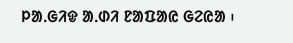ᱞᱟᱹᱜᱤᱫ ᱟᱹᱰᱤ ᱱᱟᱯᱟᱭ ᱜᱮᱭᱟ ᱾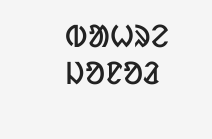ᱵᱟᱦᱨᱮ ᱡᱚᱱᱚᱲ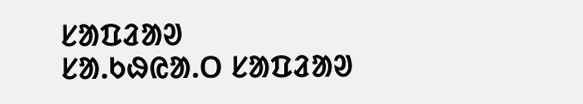ᱥᱟᱯᱲᱟᱣ
ᱥᱟ.ᱠᱷᱭᱟ.ᱛ ᱥᱟᱯᱲᱟᱣ